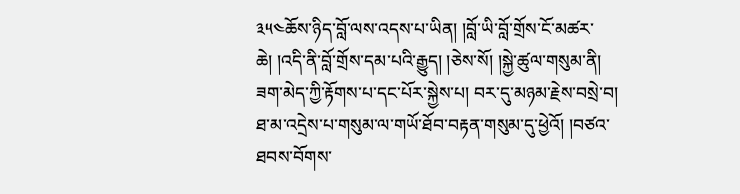༣༥༤ཆོས་ཉིད་བློ་ལས་འདས་པ་ཡིན། །བློ་ཡི་བློ་གྲོས་ངོ་མཚར་ཆེ། །འདི་ནི་བློ་གྲོས་དམ་པའི་རྒྱུད། །ཅེས་སོ། །སྐྱེ་ཚུལ་གསུམ་ནི། ཟག་མེད་ཀྱི་རྟོགས་པ་དང་པོར་སྐྱེས་པ། བར་དུ་མཉམ་རྗེས་བསྲེ་བ། ཐ་མ་འདྲེས་པ་གསུམ་ལ་གཡོ་ཐོབ་བརྟན་གསུམ་དུ་ཕྱེའོ། །བཙའ་ཐབས་བོགས་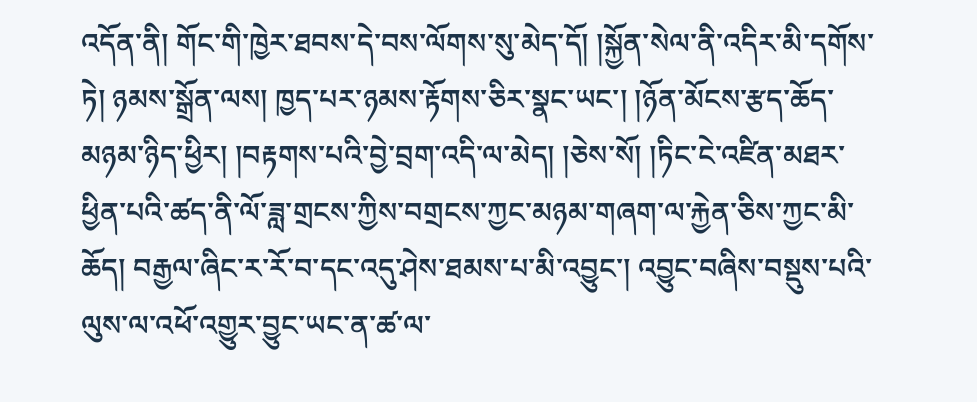འདོན་ནི། གོང་གི་ཁྱེར་ཐབས་དེ་བས་ལོགས་སུ་མེད་དོ། །སྐྱོན་སེལ་ནི་འདིར་མི་དགོས་ཏེ། ཉམས་སྒྲོན་ལས། ཁྱད་པར་ཉམས་རྟོགས་ཅིར་སྣང་ཡང་། །ཉོན་མོངས་རྩད་ཆོད་མཉམ་ཉིད་ཕྱིར། །བརྟགས་པའི་བྱེ་བྲག་འདི་ལ་མེད། །ཅེས་སོ། །ཏིང་ངེ་འཛིན་མཐར་ཕྱིན་པའི་ཚད་ནི་ལོ་ཟླ་གྲངས་ཀྱིས་བགྲངས་ཀྱང་མཉམ་གཞག་ལ་རྐྱེན་ཅིས་ཀྱང་མི་ཆོད། བརྒྱལ་ཞིང་ར་རོ་བ་དང་འདུ་ཤེས་ཐམས་པ་མི་འབྱུང་། འབྱུང་བཞིས་བསྡུས་པའི་ལུས་ལ་འཕོ་འགྱུར་བྱུང་ཡང་ན་ཚ་ལ་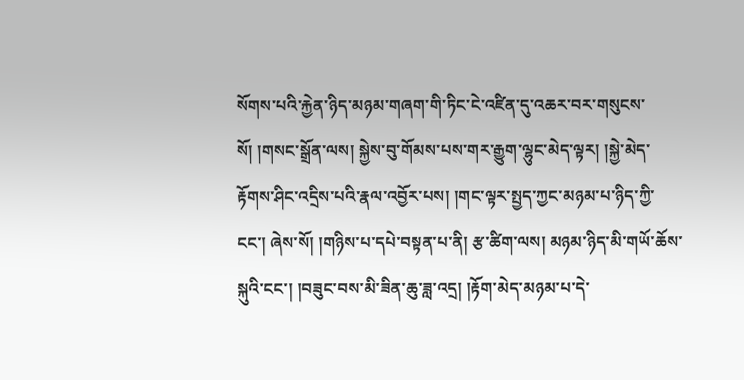སོགས་པའི་རྐྱེན་ཉིད་མཉམ་གཞག་གི་ཏིང་ངེ་འཛིན་དུ་འཆར་བར་གསུངས་སོ། །གསང་སྒྲོན་ལས། སྐྱེས་བུ་གོམས་པས་གར་རྒྱུག་ལྷུང་མེད་ལྟར། །སྐྱེ་མེད་རྟོགས་ཤིང་འདྲིས་པའི་རྣལ་འབྱོར་པས། །གང་ལྟར་སྤྱད་ཀྱང་མཉམ་པ་ཉིད་ཀྱི་ངང་། ཞེས་སོ། །གཉིས་པ་དཔེ་བསྟན་པ་ནི། རྩ་ཚིག་ལས། མཉམ་ཉིད་མི་གཡོ་ཆོས་སྐུའི་ངང་། །བཟུང་བས་མི་ཟིན་ཆུ་ཟླ་འདྲ། །རྟོག་མེད་མཉམ་པ་དེ་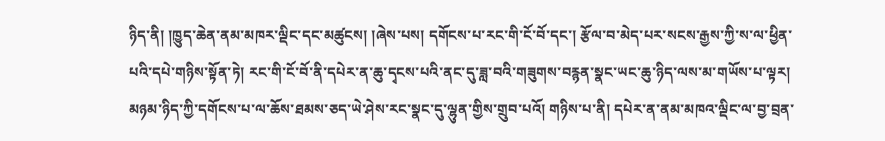ཉིད་ནི། །ཁྱུད་ཆེན་ནམ་མཁར་ལྡིང་དང་མཚུངས། །ཞེས་པས། དགོངས་པ་རང་གི་ངོ་བོ་དང་། རྩོལ་བ་མེད་པར་སངས་རྒྱས་ཀྱི་ས་ལ་ཕྱིན་པའི་དཔེ་གཉིས་སྟོན་ཏེ། རང་གི་ངོ་བོ་ནི་དཔེར་ན་ཆུ་དྭངས་པའི་ནང་དུ་ཟླ་བའི་གཟུགས་བརྙན་སྣང་ཡང་ཆུ་ཉིད་ལས་མ་གཡོས་པ་ལྟར། མཉམ་ཉིད་ཀྱི་དགོངས་པ་ལ་ཆོས་ཐམས་ཅད་ཡེ་ཤེས་རང་སྣང་དུ་ལྷུན་གྱིས་གྲུབ་པའོ། གཉིས་པ་ནི། དཔེར་ན་ནམ་མཁའ་ལྡིང་ལ་བྱ་བྲན་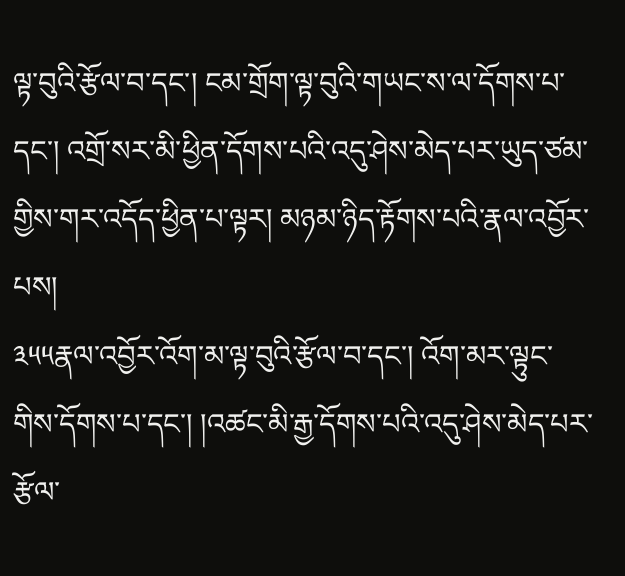ལྟ་བུའི་རྩོལ་བ་དང་། ངམ་གྲོག་ལྟ་བུའི་གཡང་ས་ལ་དོགས་པ་དང་། འགྲོ་སར་མི་ཕྱིན་དོགས་པའི་འདུ་ཤེས་མེད་པར་ཡུད་ཙམ་གྱིས་གར་འདོད་ཕྱིན་པ་ལྟར། མཉམ་ཉིད་རྟོགས་པའི་རྣལ་འབྱོར་པས།
༣༥༥རྣལ་འབྱོར་འོག་མ་ལྟ་བུའི་རྩོལ་བ་དང་། འོག་མར་ལྟུང་གིས་དོགས་པ་དང་། །འཚང་མི་རྒྱ་དོགས་པའི་འདུ་ཤེས་མེད་པར་རྩོལ་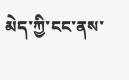མེད་ཀྱི་ངང་ནས་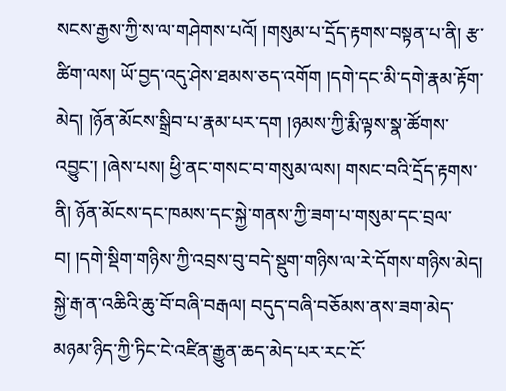སངས་རྒྱས་ཀྱི་ས་ལ་གཤེགས་པའོ། །གསུམ་པ་དྲོད་རྟགས་བསྟན་པ་ནི། རྩ་ཚིག་ལས། ཡོ་བྱད་འདུ་ཤེས་ཐམས་ཅད་འགོག །དགེ་དང་མི་དགེ་རྣམ་རྟོག་མེད། །ཉོན་མོངས་སྒྲིབ་པ་རྣམ་པར་དག །ཉམས་ཀྱི་རྨི་ལྟས་སྣ་ཚོགས་འབྱུང་། །ཞེས་པས། ཕྱི་ནང་གསང་བ་གསུམ་ལས། གསང་བའི་དྲོད་རྟགས་ནི། ཉོན་མོངས་དང་ཁམས་དང་སྐྱེ་གནས་ཀྱི་ཟག་པ་གསུམ་དང་བྲལ་བ། །དགེ་སྡིག་གཉིས་ཀྱི་འབྲས་བུ་བདེ་སྡུག་གཉིས་ལ་རེ་དོགས་གཉིས་མེད། སྐྱེ་རྒ་ན་འཆིའི་ཆུ་བོ་བཞི་བརྒལ། བདུད་བཞི་བཅོམས་ནས་ཟག་མེད་མཉམ་ཉིད་ཀྱི་ཏིང་ངེ་འཛིན་རྒྱུན་ཆད་མེད་པར་རང་ངོ་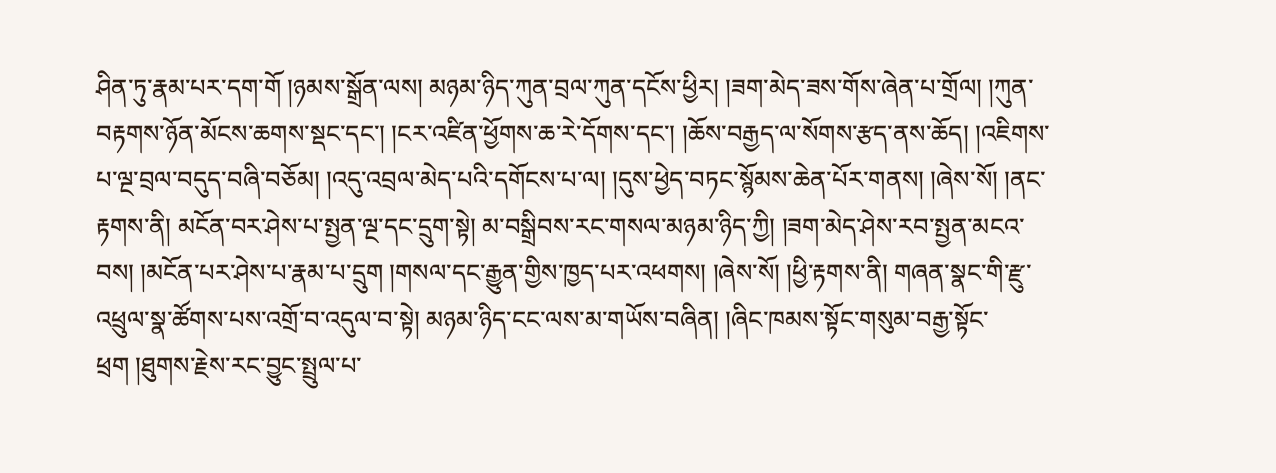ཤིན་ཏུ་རྣམ་པར་དག་གོ །ཉམས་སྒྲོན་ལས། མཉམ་ཉིད་ཀུན་བྲལ་ཀུན་དངོས་ཕྱིར། །ཟག་མེད་ཟས་གོས་ཞེན་པ་གྲོལ། །ཀུན་བརྟགས་ཉོན་མོངས་ཆགས་སྡང་དང་། །ངར་འཛིན་ཕྱོགས་ཆ་རེ་དོགས་དང་། །ཆོས་བརྒྱད་ལ་སོགས་རྩད་ནས་ཆོད། །འཇིགས་པ་ལྔ་བྲལ་བདུད་བཞི་བཅོམ། །འདུ་འབྲལ་མེད་པའི་དགོངས་པ་ལ། །དུས་ཕྱེད་བཏང་སྙོམས་ཆེན་པོར་གནས། །ཞེས་སོ། །ནང་རྟགས་ནི། མངོན་བར་ཤེས་པ་སྤྱན་ལྔ་དང་དྲུག་སྟེ། མ་བསྒྲིབས་རང་གསལ་མཉམ་ཉིད་ཀྱི། །ཟག་མེད་ཤེས་རབ་སྤྱན་མངའ་བས། །མངོན་པར་ཤེས་པ་རྣམ་པ་དྲུག །གསལ་དང་རྒྱུན་གྱིས་ཁྱད་པར་འཕགས། །ཞེས་སོ། །ཕྱི་རྟགས་ནི། གཞན་སྣང་གི་རྫུ་འཕྲུལ་སྣ་ཚོགས་པས་འགྲོ་བ་འདུལ་བ་སྟེ། མཉམ་ཉིད་ངང་ལས་མ་གཡོས་བཞིན། །ཞིང་ཁམས་སྟོང་གསུམ་བརྒྱ་སྟོང་ཕྲག །ཐུགས་རྗེས་རང་བྱུང་སྤྲུལ་པ་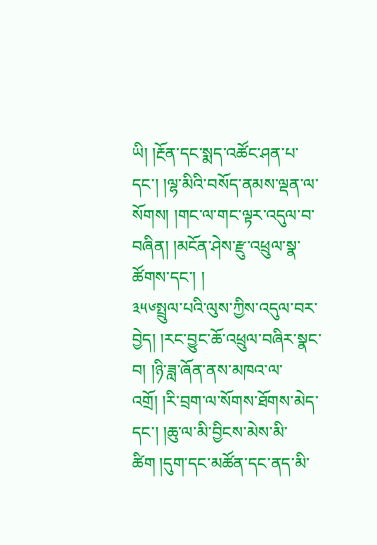ཡི། །རྔོན་དང་སྨད་འཚོང་ཤན་པ་དང་། །ལྷ་མིའི་བསོད་ནམས་ལྡན་ལ་སོགས། །གང་ལ་གང་ལྟར་འདུལ་བ་བཞིན། །མངོན་ཤེས་རྫུ་འཕྲུལ་སྣ་ཚོགས་དང་། །
༣༥༦སྤྲུལ་པའི་ལུས་ཀྱིས་འདུལ་བར་བྱེད། །རང་བྱུང་ཆོ་འཕྲུལ་བཞིར་སྣང་བ། །ཉི་ཟླ་ཞོན་ནས་མཁའ་ལ་འགྲོ། །རི་བྲག་ལ་སོགས་ཐོགས་མེད་དང་། །ཆུ་ལ་མི་བྱིངས་མེས་མི་ཚིག །དུག་དང་མཚོན་དང་ནད་མི་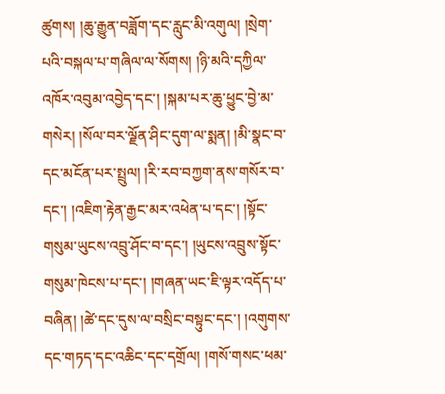ཚུགས། །ཆུ་རྒྱུན་བཟློག་དང་རླུང་མི་འགུལ། །སྲེག་པའི་བསྐལ་པ་གཞིལ་ལ་སོགས། །ཉི་མའི་དཀྱིལ་འཁོར་འབུམ་འབྱེད་དང་། །སྐམ་པར་ཆུ་ཕྱུང་བྱེ་མ་གསེར། །སོལ་བར་ལྗོན་ཤིང་དུག་ལ་སྨན། །མི་སྣང་བ་དང་མངོན་པར་སྤྲུལ། །རི་རབ་བཀྱག་ནས་གསོར་བ་དང་། །འཇིག་རྟེན་རྒྱང་མར་འཕེན་པ་དང་། །སྟོང་གསུམ་ཡུངས་འབྲུ་ཤོང་བ་དང་། །ཡུངས་འབྲུས་སྟོང་གསུམ་ཁེངས་པ་དང་། །གཞན་ཡང་ཇི་ལྟར་འདོད་པ་བཞིན། །ཚེ་དང་དུས་ལ་བསྲིང་བསྟུང་དང་། །འགུགས་དང་གཏད་དང་འཆིང་དང་དགྲོལ། །གསོ་གསང་ཕམ་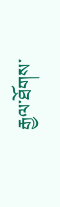རྒྱལ་ཐོགས་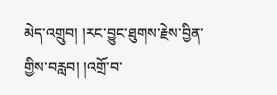མེད་འགྲུབ། །རང་བྱུང་ཐུགས་རྗེས་བྱིན་གྱིས་བརླབ། །འགྲོ་བ་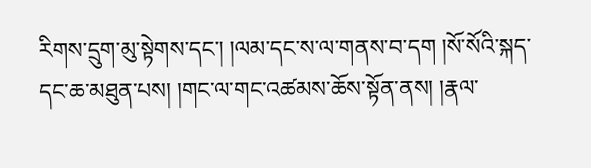རིགས་དྲུག་མུ་སྟེགས་དང་། །ལམ་དང་ས་ལ་གནས་བ་དག །སོ་སོའི་སྐད་དང་ཆ་མཐུན་པས། །གང་ལ་གང་འཚམས་ཆོས་སྟོན་ནས། །རྣལ་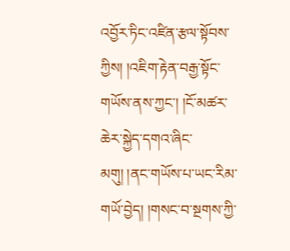འབྱོར་ཏིང་འཛིན་རྩལ་སྟོབས་ཀྱིས། །འཇིག་རྟེན་བརྒྱ་སྟོང་གཡོས་ནས་ཀྱང་། །ངོ་མཚར་ཆེར་སྐྱེད་དགའ་ཞིང་མགུ། །ནང་གཡོས་པ་ཡང་རིམ་གཡོ་བྱེད། །གསང་བ་སྔགས་ཀྱི་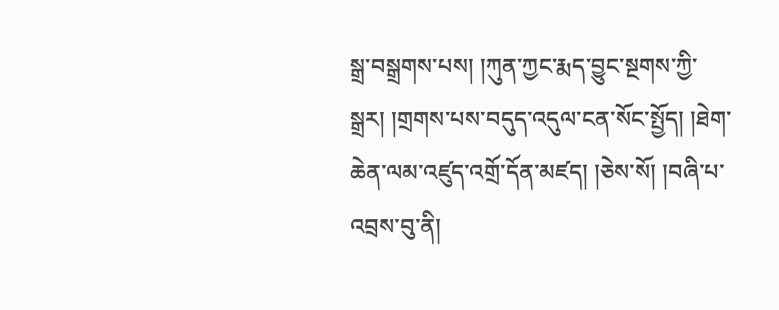སྒྲ་བསྒྲགས་པས། །ཀུན་ཀྱང་རྨད་བྱུང་སྔགས་ཀྱི་སྒྲར། །གྲགས་པས་བདུད་འདུལ་ངན་སོང་སྤྱོད། །ཐེག་ཆེན་ལམ་འཛུད་འགྲོ་དོན་མཛད། །ཅེས་སོ། །བཞི་པ་འབྲས་བུ་ནི།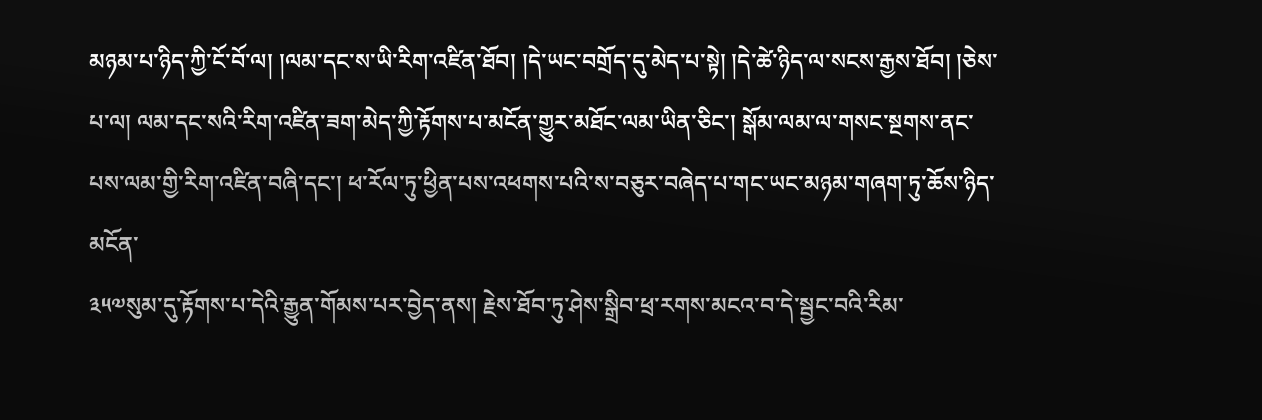མཉམ་པ་ཉིད་ཀྱི་ངོ་བོ་ལ། །ལམ་དང་ས་ཡི་རིག་འཛིན་ཐོབ། །དེ་ཡང་བགྲོད་དུ་མེད་པ་སྟེ། །དེ་ཚེ་ཉིད་ལ་སངས་རྒྱས་ཐོབ། །ཅེས་པ་ལ། ལམ་དང་སའི་རིག་འཛིན་ཟག་མེད་ཀྱི་རྟོགས་པ་མངོན་གྱུར་མཐོང་ལམ་ཡིན་ཅིང་། སྒོམ་ལམ་ལ་གསང་སྔགས་ནང་པས་ལམ་གྱི་རིག་འཛིན་བཞི་དང་། ཕ་རོལ་ཏུ་ཕྱིན་པས་འཕགས་པའི་ས་བཅུར་བཞེད་པ་གང་ཡང་མཉམ་གཞག་ཏུ་ཆོས་ཉིད་མངོན་
༣༥༧སུམ་དུ་རྟོགས་པ་དེའི་རྒྱུན་གོམས་པར་བྱེད་ནས། རྗེས་ཐོབ་ཏུ་ཤེས་སྒྲིབ་ཕྲ་རགས་མངའ་བ་དེ་སྦྱང་བའི་རིམ་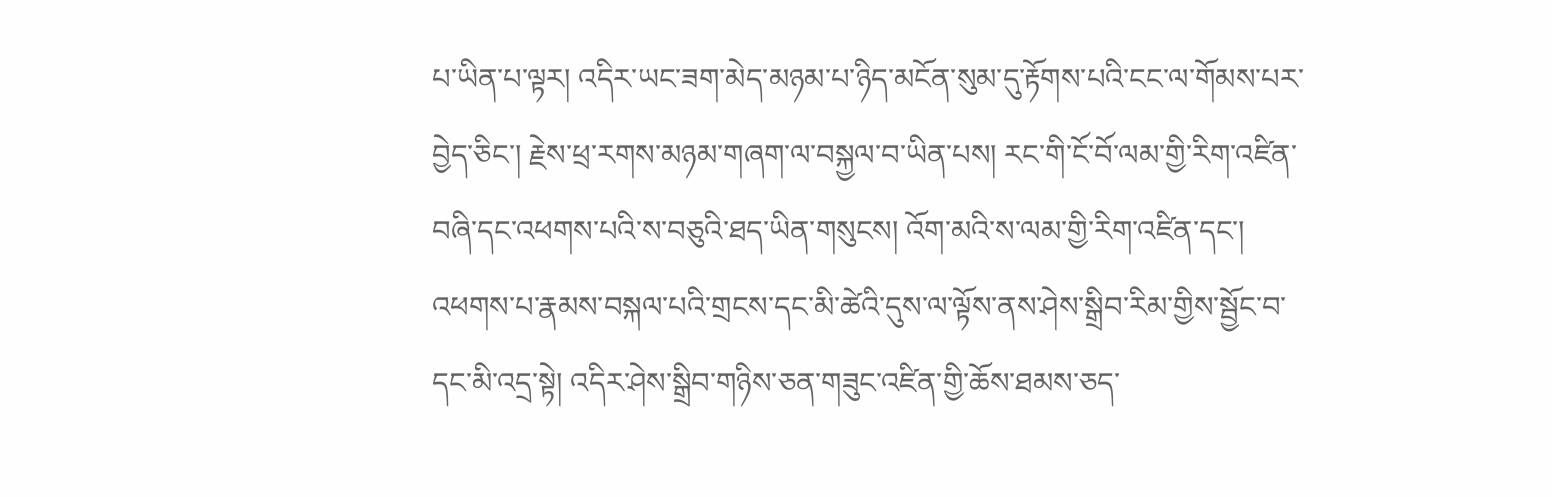པ་ཡིན་པ་ལྟར། འདིར་ཡང་ཟག་མེད་མཉམ་པ་ཉིད་མངོན་སུམ་དུ་རྟོགས་པའི་ངང་ལ་གོམས་པར་བྱེད་ཅིང་། རྗེས་ཕྲ་རགས་མཉམ་གཞག་ལ་བསྐྱལ་བ་ཡིན་པས། རང་གི་ངོ་བོ་ལམ་གྱི་རིག་འཛིན་བཞི་དང་འཕགས་པའི་ས་བཅུའི་ཐད་ཡིན་གསུངས། འོག་མའི་ས་ལམ་གྱི་རིག་འཛིན་དང་། འཕགས་པ་རྣམས་བསྐལ་པའི་གྲངས་དང་མི་ཚེའི་དུས་ལ་ལྟོས་ནས་ཤེས་སྒྲིབ་རིམ་གྱིས་སྦྱོང་བ་དང་མི་འདྲ་སྟེ། འདིར་ཤེས་སྒྲིབ་གཉིས་ཅན་གཟུང་འཛིན་གྱི་ཆོས་ཐམས་ཅད་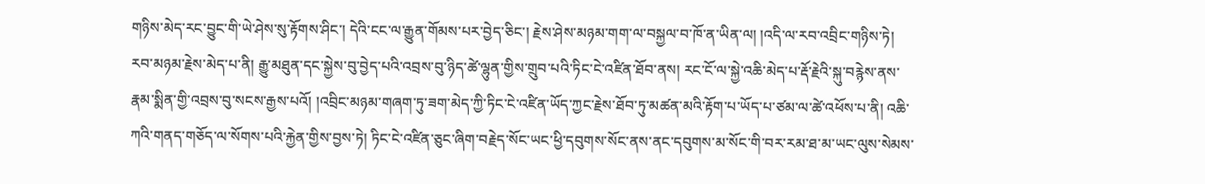གཉིས་མེད་རང་བྱུང་གི་ཡེ་ཤེས་སུ་རྟོགས་ཤིང་། དེའི་ངང་ལ་རྒྱུན་གོམས་པར་བྱེད་ཅིང་། རྗེས་ཤེས་མཉམ་གག་ལ་བསྐྱལ་བ་ཁོ་ན་ཡིན་ལ། །འདི་ལ་རབ་འབྲིང་གཉིས་ཏེ། རབ་མཉམ་རྗེས་མེད་པ་ནི། རྒྱུ་མཐུན་དང་སྐྱེས་བུ་བྱེད་པའི་འབྲས་བུ་ཉིད་ཚེ་ལྷུན་གྱིས་གྲུབ་པའི་ཏིང་ངེ་འཛིན་ཐོབ་ནས། རང་ངོ་ལ་སྐྱེ་འཆི་མེད་པ་རྡོ་རྗེའི་སྐུ་བརྙེས་ནས་རྣམ་སྨིན་གྱི་འབྲས་བུ་སངས་རྒྱས་པའོ། །འབྲིང་མཉམ་གཞག་ཏུ་ཟག་མེད་ཀྱི་ཏིང་ངེ་འཛིན་ཡོད་ཀྱང་རྗེས་ཐོབ་ཏུ་མཚན་མའི་རྟོག་པ་ཡོད་པ་ཙམ་ལ་ཚེ་འཕོས་པ་ནི། འཆི་ཀའི་གནད་གཅོད་ལ་སོགས་པའི་རྐྱེན་གྱིས་བྱས་ཏེ། ཏིང་ངེ་འཛིན་ཅུང་ཞིག་བརྗེད་སོང་ཡང་ཕྱི་དབུགས་སོང་ནས་ནང་དབུགས་མ་སོང་གི་བར་རམ་ཐ་མ་ཡང་ལུས་སེམས་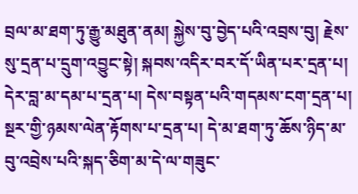བྲལ་མ་ཐག་ཏུ་རྒྱུ་མཐུན་ནམ། སྐྱེས་བུ་བྱེད་པའི་འབྲས་བུ། རྗེས་སུ་དྲན་པ་དྲུག་འབྱུང་སྟེ། སྐབས་འདིར་བར་དོ་ཡིན་པར་དྲན་པ། དེར་བླ་མ་དམ་པ་དྲན་པ། དེས་བསྟན་པའི་གདམས་ངག་དྲན་པ། སྔར་གྱི་ཉམས་ལེན་རྟོགས་པ་དྲན་པ། དེ་མ་ཐག་ཏུ་ཆོས་ཉིད་མ་བུ་འབྲེས་པའི་སྐད་ཅིག་མ་དེ་ལ་གཟུང་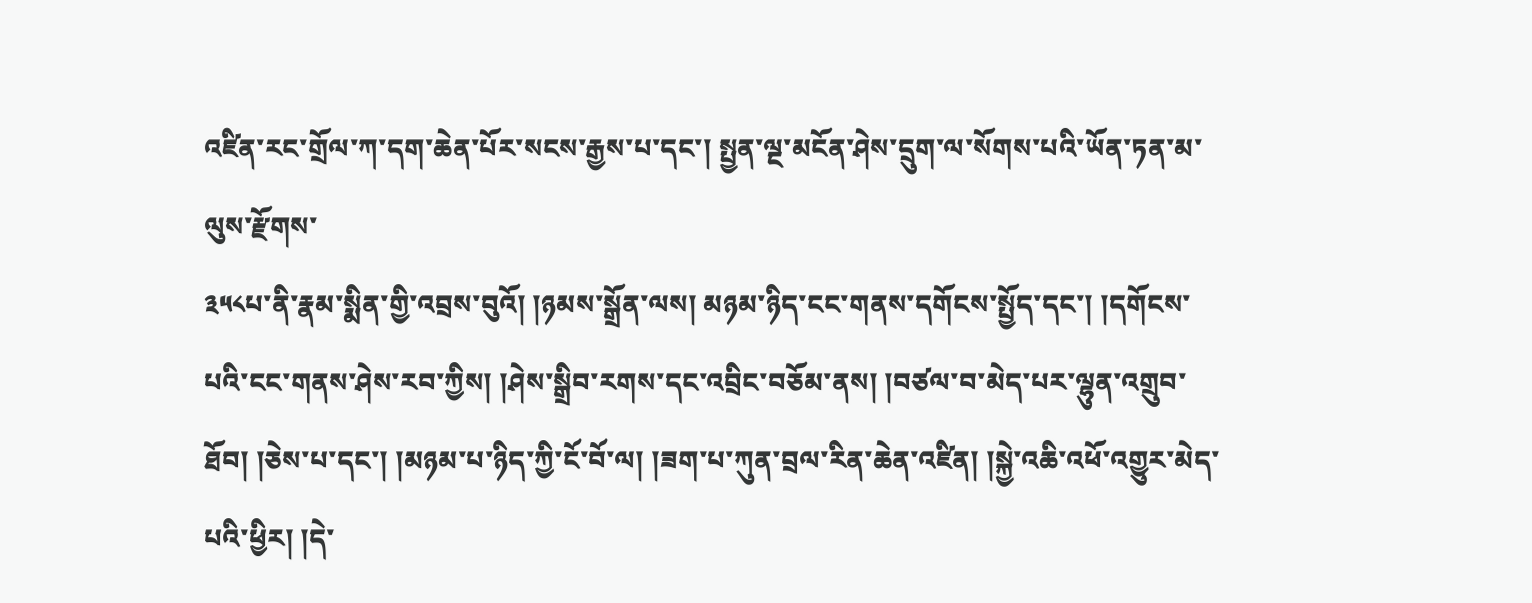འཛིན་རང་གྲོལ་ཀ་དག་ཆེན་པོར་སངས་རྒྱས་པ་དང་། སྤྱན་ལྔ་མངོན་ཤེས་དྲུག་ལ་སོགས་པའི་ཡོན་ཏན་མ་ལུས་རྫོགས་
༣༥༨པ་ནི་རྣམ་སྨིན་གྱི་འབྲས་བུའོ། །ཉམས་སྒྲོན་ལས། མཉམ་ཉིད་ངང་གནས་དགོངས་སྤྱོད་དང་། །དགོངས་པའི་ངང་གནས་ཤེས་རབ་ཀྱིས། །ཤེས་སྒྲིབ་རགས་དང་འབྲིང་བཅོམ་ནས། །བཙལ་བ་མེད་པར་ལྷུན་འགྲུབ་ཐོབ། །ཅེས་པ་དང་། །མཉམ་པ་ཉིད་ཀྱི་ངོ་བོ་ལ། །ཟག་པ་ཀུན་བྲལ་རིན་ཆེན་འཛིན། །སྐྱེ་འཆི་འཕོ་འགྱུར་མེད་པའི་ཕྱིར། །དེ་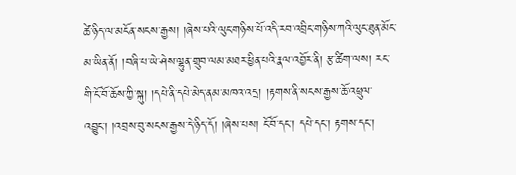ཚེ་ཉིད་ལ་མངོན་སངས་རྒྱས། །ཞེས་པའི་ལུང་གཉིས་པོ་འདི་རབ་འབྲིང་གཉིས་ཀའི་ལུང་ཐུན་མོང་མ་ཡིན་ནོ། །བཞི་པ་ཡེ་ཤེས་ལྷུན་གྲུབ་ལམ་མཐར་ཕྱིན་པའི་རྣལ་འབྱོར་ནི། རྩ་ཚིག་ལས། རང་གི་ངོ་བོ་ཆོས་ཀྱི་སྐུ། །དཔེ་ནི་དཔེ་མེད་ནམ་མཁའ་འདྲ། །རྟགས་ནི་སངས་རྒྱས་ཆོ་འཕྲུལ་འབྱུང་། །འབྲས་བུ་སངས་རྒྱས་དེ་ཉིད་དོ། །ཞེས་པས། ངོ་བོ་དང་། དཔེ་དང་། རྟགས་དང་།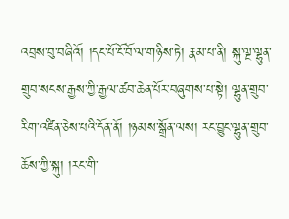འབྲས་བུ་བཞིའོ། །དང་པོ་ངོ་བོ་ལ་གཉིས་ཏེ། རྣམ་པ་ནི། སྐུ་ལྔ་ལྷུན་གྲུབ་སངས་རྒྱས་ཀྱི་རྒྱལ་ཚབ་ཆེན་པོར་བཞུགས་པ་སྟེ། ལྷུན་གྲུབ་རིག་འཛིན་ཅེས་པའི་དོན་ནོ། །ཉམས་སྒྲོན་ལས། རང་བྱུང་ལྷུན་གྲུབ་ཆོས་ཀྱི་སྐུ། །རང་གི་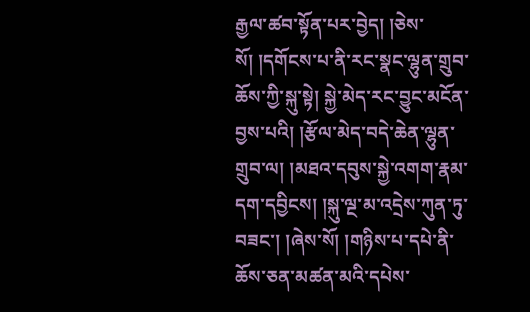རྒྱལ་ཚབ་སྟོན་པར་བྱེད། །ཅེས་སོ། །དགོངས་པ་ནི་རང་སྣང་ལྷུན་གྲུབ་ཆོས་ཀྱི་སྐུ་སྟེ། སྐྱེ་མེད་རང་བྱུང་མངོན་བྱས་པའི། །རྩོལ་མེད་བདེ་ཆེན་ལྷུན་གྲུབ་ལ། །མཐའ་དབུས་སྐྱེ་འགག་རྣམ་དག་དབྱིངས། །སྐུ་ལྔ་མ་འདྲེས་ཀུན་ཏུ་བཟང་། །ཞེས་སོ། །གཉིས་པ་དཔེ་ནི་ཆོས་ཅན་མཚན་མའི་དཔེས་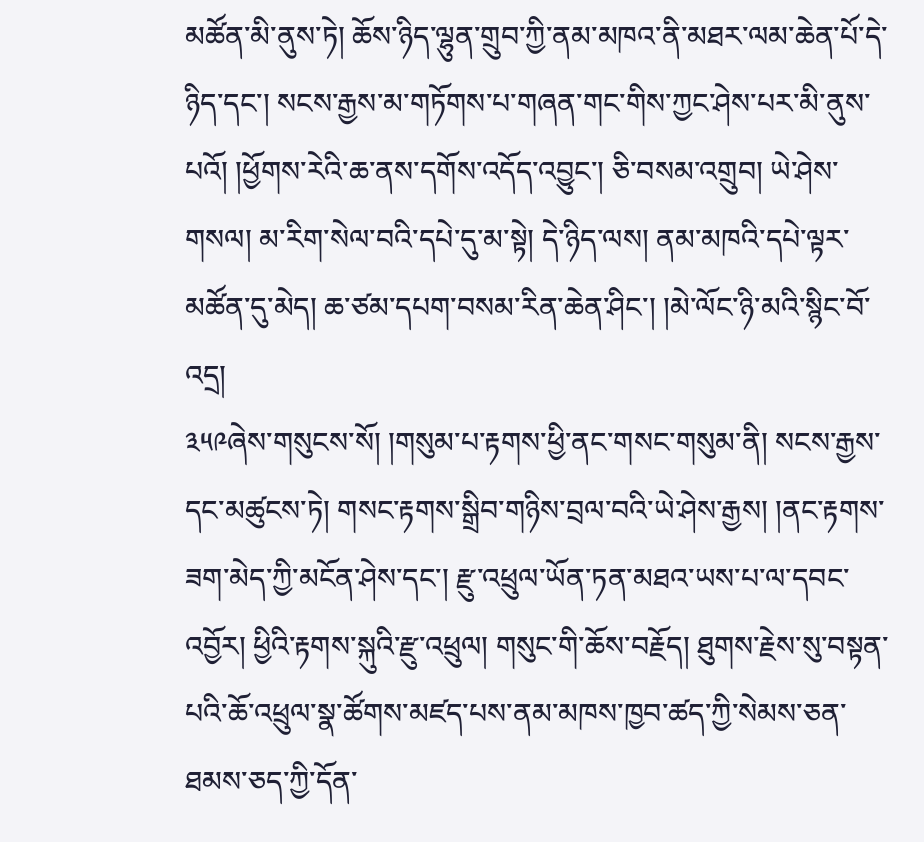མཚོན་མི་ནུས་ཏེ། ཆོས་ཉིད་ལྷུན་གྲུབ་ཀྱི་ནམ་མཁའ་ནི་མཐར་ལམ་ཆེན་པོ་དེ་ཉིད་དང་། སངས་རྒྱས་མ་གཏོགས་པ་གཞན་གང་གིས་ཀྱང་ཤེས་པར་མི་ནུས་པའོ། །ཕྱོགས་རེའི་ཆ་ནས་དགོས་འདོད་འབྱུང་། ཅི་བསམ་འགྲུབ། ཡེ་ཤེས་གསལ། མ་རིག་སེལ་བའི་དཔེ་དུ་མ་སྟེ། དེ་ཉིད་ལས། ནམ་མཁའི་དཔེ་ལྟར་མཚོན་དུ་མེད། ཆ་ཙམ་དཔག་བསམ་རིན་ཆེན་ཤིང་། །མེ་ལོང་ཉི་མའི་སྙིང་བོ་འདྲ།
༣༥༩ཞེས་གསུངས་སོ། །གསུམ་པ་རྟགས་ཕྱི་ནང་གསང་གསུམ་ནི། སངས་རྒྱས་དང་མཚུངས་ཏེ། གསང་རྟགས་སྒྲིབ་གཉིས་བྲལ་བའི་ཡེ་ཤེས་རྒྱས། །ནང་རྟགས་ཟག་མེད་ཀྱི་མངོན་ཤེས་དང་། རྫུ་འཕྲུལ་ཡོན་ཏན་མཐའ་ཡས་པ་ལ་དབང་འབྱོར། ཕྱིའི་རྟགས་སྐུའི་རྫུ་འཕྲུལ། གསུང་གི་ཆོས་བརྗོད། ཐུགས་རྗེས་སུ་བསྟན་པའི་ཆོ་འཕྲུལ་སྣ་ཚོགས་མཛད་པས་ནམ་མཁས་ཁྱབ་ཚད་ཀྱི་སེམས་ཅན་ཐམས་ཅད་ཀྱི་དོན་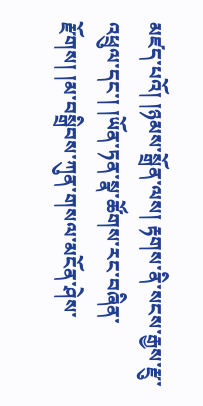མཛད་པའོ། །ཉམས་སྒྲོན་ལས། རྟགས་ནི་སངས་རྒྱས་རྫུ་འཕྲུལ་དང་། །ཡོན་ཏན་སྣ་ཚོགས་རང་བཞིན་རྫོགས། །མ་བསྒྲིབས་ཀུན་གསལ་མངོན་ཤེས་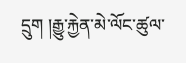དྲུག །རྒྱུ་རྐྱེན་མེ་ལོང་ཚུལ་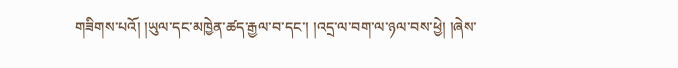གཟིགས་པའོ། །ཡུལ་དང་མཁྱེན་ཚད་རྒྱལ་བ་དང་། །འདྲ་ལ་བག་ལ་ཉལ་བས་ཕྱེ། །ཞེས་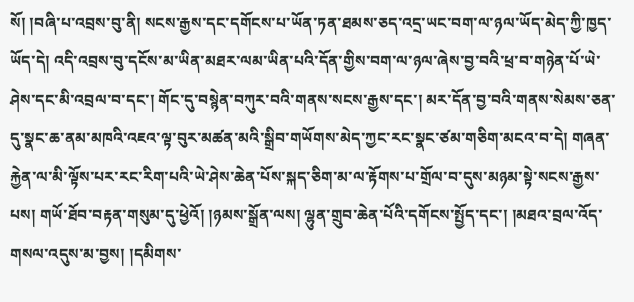སོ། །བཞི་པ་འབྲས་བུ་ནི། སངས་རྒྱས་དང་དགོངས་པ་ཡོན་ཏན་ཐམས་ཅད་འདྲ་ཡང་བག་ལ་ཉལ་ཡོད་མེད་ཀྱི་ཁྱད་ཡོད་དེ། འདི་འབྲས་བུ་དངོས་མ་ཡིན་མཐར་ལམ་ཡིན་པའི་དོན་གྱིས་བག་ལ་ཉལ་ཞེས་བྱ་བའི་ཕྲ་བ་གཉེན་པོ་ཡེ་ཤེས་དང་མི་འབྲལ་བ་དང་། གོང་དུ་བསྙེན་བཀུར་བའི་གནས་སངས་རྒྱས་དང་། མར་དོན་བྱ་བའི་གནས་སེམས་ཅན་དུ་སྣང་ཆ་ནམ་མཁའི་འཇའ་ལྟ་བུར་མཚན་མའི་སྒྲིབ་གཡོགས་མེད་ཀྱང་རང་སྣང་ཙམ་གཅིག་མངའ་བ་དེ། གཞན་རྐྱེན་ལ་མི་ལྟོས་པར་རང་རིག་པའི་ཡེ་ཤེས་ཆེན་པོས་སྐད་ཅིག་མ་ལ་རྟོགས་པ་གྲོལ་བ་དུས་མཉམ་སྟེ་སངས་རྒྱས་པས། གཡོ་ཐོབ་བརྟན་གསུམ་དུ་ཕྱེའོ། །ཉམས་སྒྲོན་ལས། ལྷུན་གྲུབ་ཆེན་པོའི་དགོངས་སྤྱོད་དང་། །མཐའ་བྲལ་འོད་གསལ་འདུས་མ་བྱས། །དམིགས་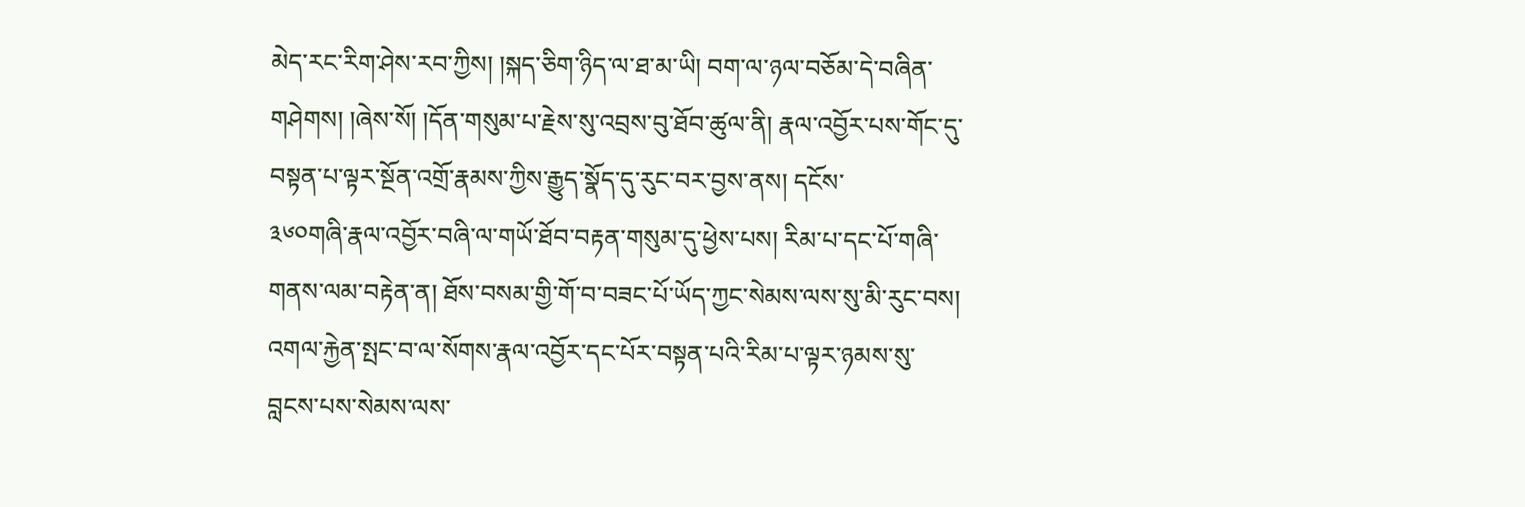མེད་རང་རིག་ཤེས་རབ་ཀྱིས། །སྐད་ཅིག་ཉིད་ལ་ཐ་མ་ཡི། བག་ལ་ཉལ་བཅོམ་དེ་བཞིན་གཤེགས། །ཞེས་སོ། །དོན་གསུམ་པ་རྗེས་སུ་འབྲས་བུ་ཐོབ་ཚུལ་ནི། རྣལ་འབྱོར་པས་གོང་དུ་བསྟན་པ་ལྟར་སྔོན་འགྲོ་རྣམས་ཀྱིས་རྒྱུད་སྣོད་དུ་རུང་བར་བྱས་ནས། དངོས་
༣༦༠གཞི་རྣལ་འབྱོར་བཞི་ལ་གཡོ་ཐོབ་བརྟན་གསུམ་དུ་ཕྱེས་པས། རིམ་པ་དང་པོ་གཞི་གནས་ལམ་བརྟེན་ན། ཐོས་བསམ་གྱི་གོ་བ་བཟང་པོ་ཡོད་ཀྱང་སེམས་ལས་སུ་མི་རུང་བས། འགལ་རྐྱེན་སྤང་བ་ལ་སོགས་རྣལ་འབྱོར་དང་པོར་བསྟན་པའི་རིམ་པ་ལྟར་ཉམས་སུ་བླངས་པས་སེམས་ལས་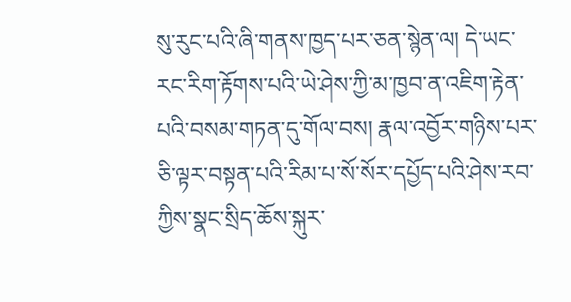སུ་རུང་པའི་ཞི་གནས་ཁྱད་པར་ཅན་སྙེན་ལ། དེ་ཡང་རང་རིག་རྟོགས་པའི་ཡེ་ཤེས་ཀྱི་མ་ཁྱབ་ན་འཇིག་རྟེན་པའི་བསམ་གཏན་དུ་གོལ་བས། རྣལ་འབྱོར་གཉིས་པར་ཅི་ལྟར་བསྟན་པའི་རིམ་པ་སོ་སོར་དཔྱོད་པའི་ཤེས་རབ་ཀྱིས་སྣང་སྲིད་ཆོས་སྐུར་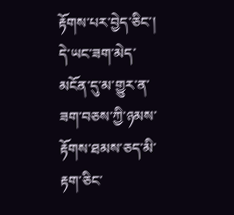རྟོགས་པར་བྱེད་ཅིང་། དེ་ཡང་ཟག་མེད་མངོན་དུ་མ་གྱུར་ན་ཟག་བཅས་ཀྱི་ཉམས་རྟོགས་ཐམས་ཅད་མི་རྟག་ཅིང་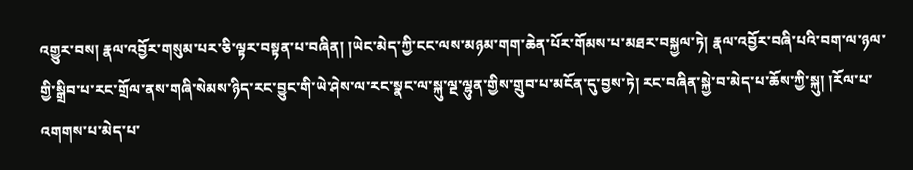འགྱུར་བས། རྣལ་འབྱོར་གསུམ་པར་ཅི་ལྟར་བསྟན་པ་བཞིན། །ཡེང་མེད་ཀྱི་ངང་ལས་མཉམ་གག་ཆེན་པོར་གོམས་པ་མཐར་བསྐྱལ་ཏེ། རྣལ་འབྱོར་བཞི་པའི་བག་ལ་ཉལ་གྱི་སྒྲིབ་པ་རང་གྲོལ་ནས་གཞི་སེམས་ཉིད་རང་བྱུང་གི་ཡེ་ཤེས་ལ་རང་སྣང་ལ་སྐུ་ལྔ་ལྷུན་གྱིས་གྲུབ་པ་མངོན་དུ་བྱས་ཏེ། རང་བཞིན་སྐྱེ་བ་མེད་པ་ཆོས་ཀྱི་སྐུ། །རོལ་པ་འགགས་པ་མེད་པ་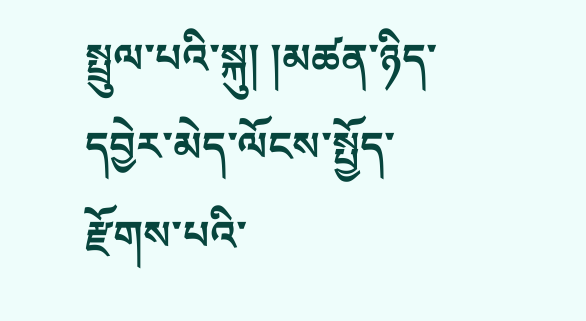སྤྲུལ་པའི་སྐུ། །མཚན་ཉིད་དབྱེར་མེད་ལོངས་སྤྱོད་རྫོགས་པའི་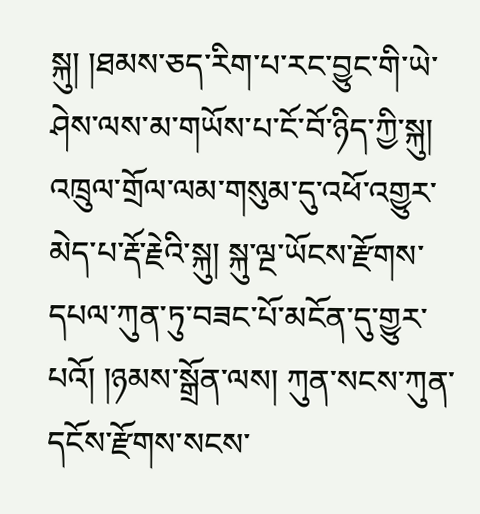སྐུ། །ཐམས་ཅད་རིག་པ་རང་བྱུང་གི་ཡེ་ཤེས་ལས་མ་གཡོས་པ་ངོ་བོ་ཉིད་ཀྱི་སྐུ། འཁྲུལ་གྲོལ་ལམ་གསུམ་དུ་འཕོ་འགྱུར་མེད་པ་རྡོ་རྗེའི་སྐུ། སྐུ་ལྔ་ཡོངས་རྫོགས་དཔལ་ཀུན་ཏུ་བཟང་པོ་མངོན་དུ་གྱུར་པའོ། །ཉམས་སྒྲོན་ལས། ཀུན་སངས་ཀུན་དངོས་རྫོགས་སངས་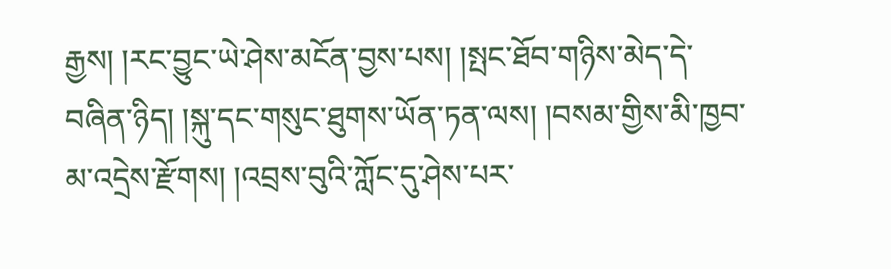རྒྱས། །རང་བྱུང་ཡེ་ཤེས་མངོན་བྱས་པས། །སྤང་ཐོབ་གཉིས་མེད་དེ་བཞིན་ཉིད། །སྐུ་དང་གསུང་ཐུགས་ཡོན་ཏན་ལས། །བསམ་གྱིས་མི་ཁྱབ་མ་འདྲེས་རྫོགས། །འབྲས་བུའི་ཀློང་དུ་ཤེས་པར་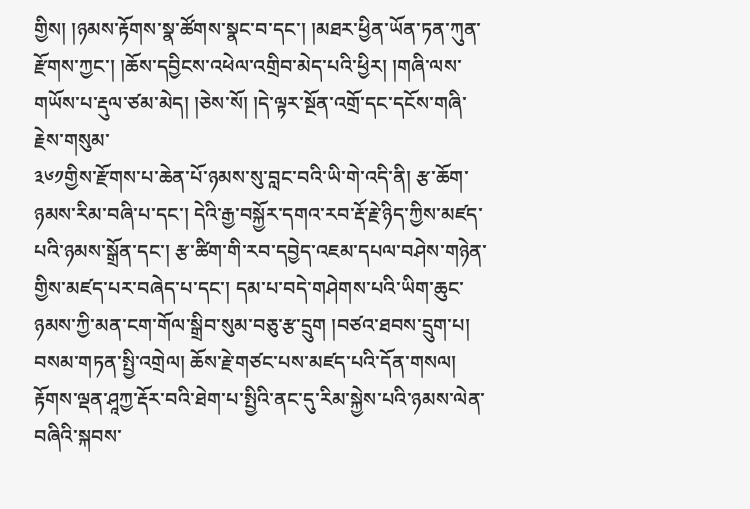གྱིས། །ཉམས་རྟོགས་སྣ་ཚོགས་སྣང་བ་དང་། །མཐར་ཕྱིན་ཡོན་ཏན་ཀུན་རྫོགས་ཀྱང་། །ཆོས་དབྱིངས་འཕེལ་འགྲིབ་མེད་པའི་ཕྱིར། །གཞི་ལས་གཡོས་པ་རྡུལ་ཙམ་མེད། །ཅེས་སོ། །དེ་ལྟར་སྔོན་འགྲོ་དང་དངོས་གཞི་རྗེས་གསུམ་
༣༦༡གྱིས་རྫོགས་པ་ཆེན་པོ་ཉམས་སུ་བླང་བའི་ཡི་གེ་འདི་ནི། རྩ་ཆོག་ཉམས་རིམ་བཞི་པ་དང་། དེའི་རྒྱ་བསྐྱོར་དགའ་རབ་རྡོ་རྗེ་ཉིད་ཀྱིས་མཛད་པའི་ཉམས་སྒྲོན་དང་། རྩ་ཚིག་གི་རབ་དབྱེད་འཇམ་དཔལ་བཤེས་གཉེན་གྱིས་མཛད་པར་བཞེད་པ་དང་། དམ་པ་བདེ་གཤེགས་པའི་ཡིག་ཆུང་ཉམས་ཀྱི་མན་ངག་གོལ་སྒྲིབ་སུམ་བཅུ་རྩ་དྲུག །བཙའ་ཐབས་དྲུག་པ། བསམ་གཏན་སྤྱི་འགྲེལ། ཆོས་རྗེ་གཙང་པས་མཛད་པའི་དོན་གསལ། རྟོགས་ལྡན་ཤཱཀྱ་རྡོར་བའི་ཐེག་པ་སྤྱིའི་ནང་དུ་རིམ་སྐྱེས་པའི་ཉམས་ལེན་བཞིའི་སྐབས་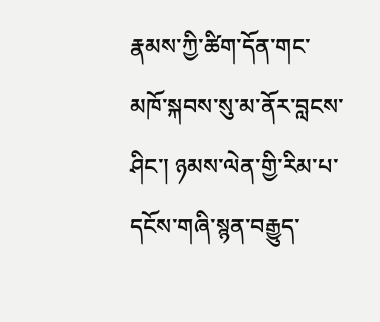རྣམས་ཀྱི་ཚིག་དོན་གང་མཁོ་སྐབས་སུ་མ་ནོར་བླངས་ཤིང་། ཉམས་ལེན་གྱི་རིམ་པ་དངོས་གཞི་སྙན་བརྒྱུད་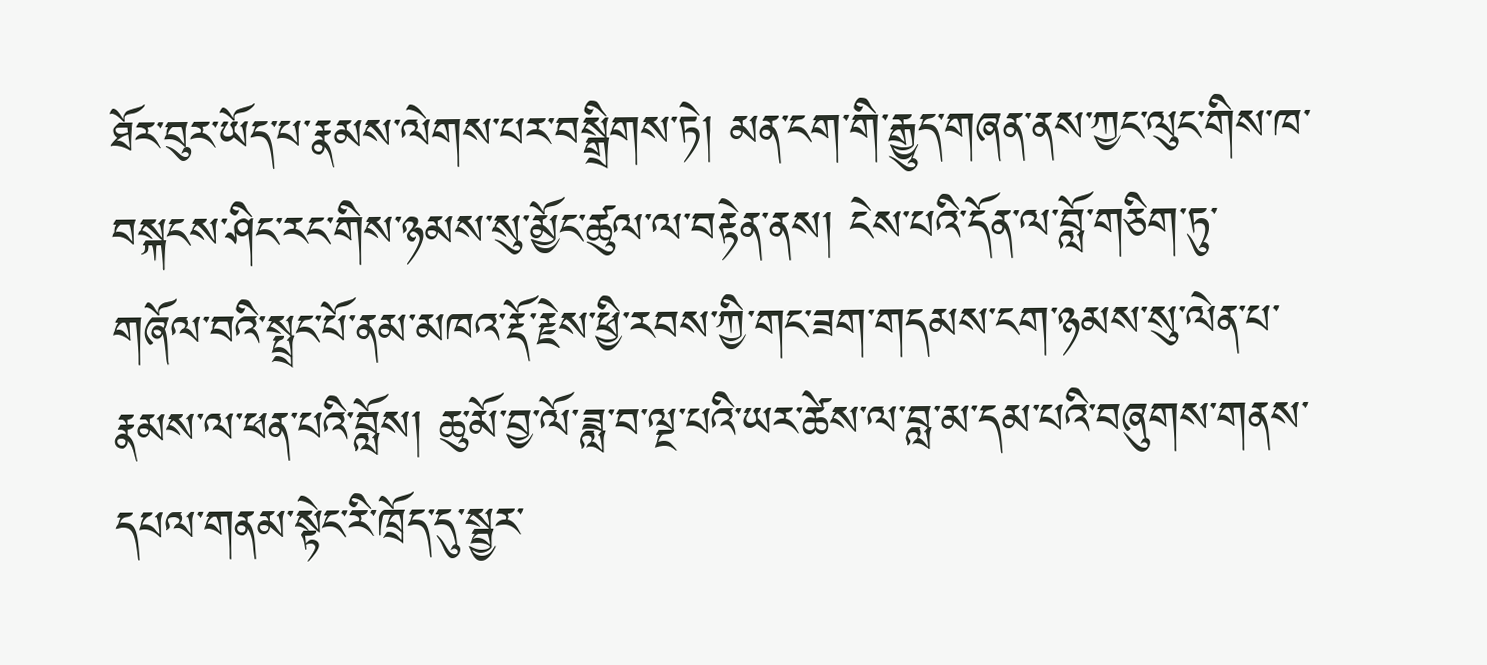ཐོར་བུར་ཡོད་པ་རྣམས་ལེགས་པར་བསྒྲིགས་ཏེ། མན་ངག་གི་རྒྱུད་གཞན་ནས་ཀྱང་ལུང་གིས་ཁ་བསྐངས་ཤིང་རང་གིས་ཉམས་སུ་མྱོང་ཚུལ་ལ་བརྟེན་ནས། ངེས་པའི་དོན་ལ་བློ་གཅིག་ཏུ་གཞོལ་བའི་སྤྲང་པོ་ནམ་མཁའ་རྡོ་རྗེས་ཕྱི་རབས་ཀྱི་གང་ཟག་གདམས་ངག་ཉམས་སུ་ལེན་པ་རྣམས་ལ་ཕན་པའི་བློས། ཆུ་མོ་བྱ་ལོ་ཟླ་བ་ལྔ་པའི་ཡར་ཚེས་ལ་བླ་མ་དམ་པའི་བཞུགས་གནས་དཔལ་གནམ་སྟེང་རི་ཁྲོད་དུ་སྦྱར་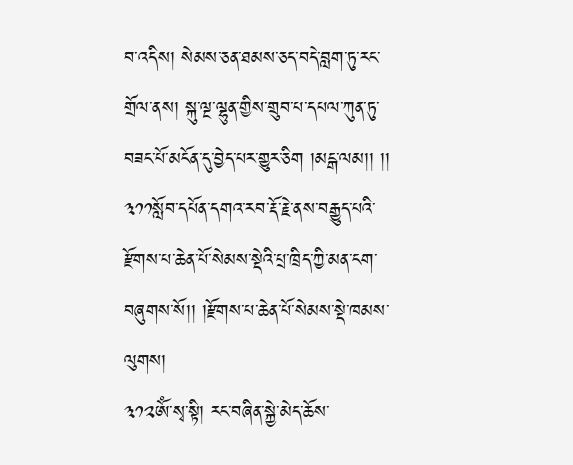བ་འདིས། སེམས་ཅན་ཐམས་ཅད་བདེ་བླག་ཏུ་རང་གྲོལ་ནས། སྐུ་ལྔ་ལྷུན་གྱིས་གྲུབ་པ་དཔལ་ཀུན་ཏུ་བཟང་པོ་མངོན་དུ་བྱེད་པར་གྱུར་ཅིག །མངྒ་ལམ།། །།
༣༡༡སློབ་དཔོན་དགའ་རབ་རྡོ་རྗེ་ནས་བརྒྱུད་པའི་རྫོགས་པ་ཆེན་པོ་སེམས་སྡེའི་པྲ་ཁྲིད་ཀྱི་མན་ངག་བཞུགས་སོ།། །རྫོགས་པ་ཆེན་པོ་སེམས་སྡེ་ཁམས་ལུགས།
༣༡༢ༀ་སྭ་སྟི། རང་བཞིན་སྐྱེ་མེད་ཆོས་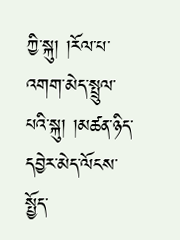ཀྱི་སྐུ། །རོལ་པ་འགག་མེད་སྤྲུལ་པའི་སྐུ། །མཚན་ཉིད་དབྱེར་མེད་ལོངས་སྤྱོད་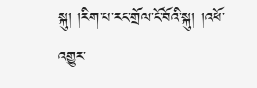སྐུ། །རིག་པ་རང་གྲོལ་ངོ་བོའི་སྐུ། །འཕོ་འགྱུར་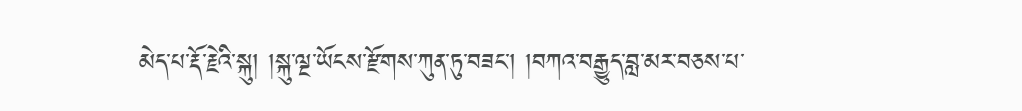མེད་པ་རྡོ་རྗེའི་སྐུ། །སྐུ་ལྔ་ཡོངས་རྫོགས་ཀུན་ཏུ་བཟང་། །བཀའ་བརྒྱུད་བླ་མར་བཅས་པ་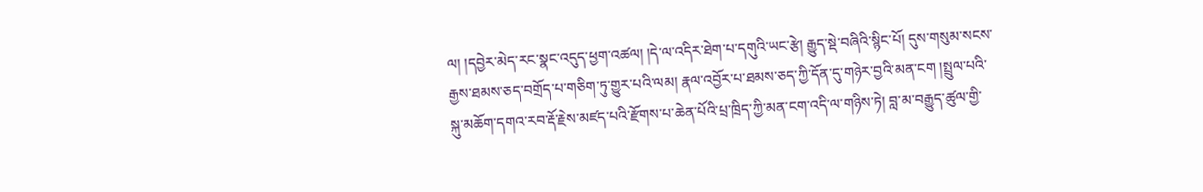ལ། །དབྱེར་མེད་རང་སྣང་འདུད་ཕྱག་འཚལ། །དེ་ལ་འདིར་ཐེག་པ་དགུའི་ཡང་རྩེ། རྒྱུད་སྡེ་བཞིའི་སྙིང་པོ། དུས་གསུམ་སངས་རྒྱས་ཐམས་ཅད་བགྲོད་པ་གཅིག་ཏུ་གྱུར་པའི་ལམ། རྣལ་འབྱོར་པ་ཐམས་ཅད་ཀྱི་དོན་དུ་གཉེར་བྱའི་མན་ངག །སྤྲུལ་པའི་སྐུ་མཆོག་དགའ་རབ་རྡོ་རྗེས་མཛད་པའི་རྫོགས་པ་ཆེན་པོའི་པྲ་ཁྲིད་ཀྱི་མན་ངག་འདི་ལ་གཉིས་ཏེ། བླ་མ་བརྒྱུད་ཚུལ་གྱི་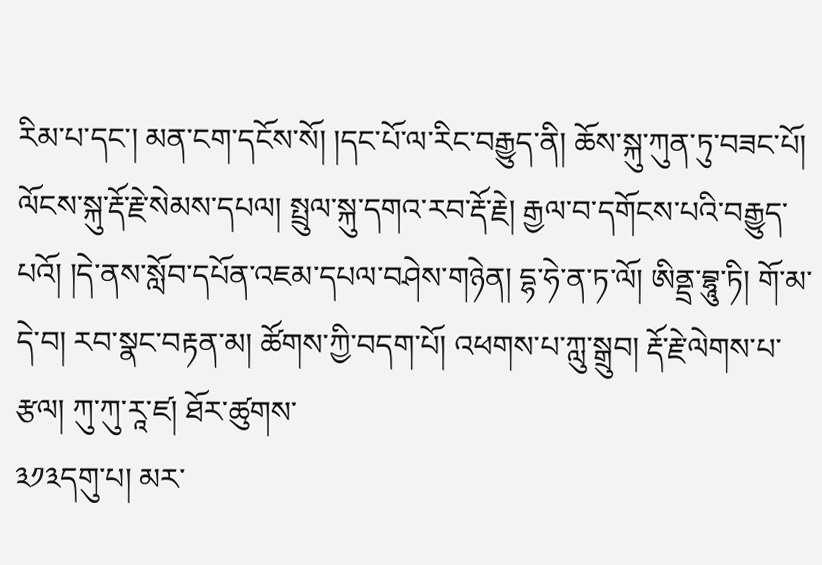རིམ་པ་དང་། མན་ངག་དངོས་སོ། །དང་པོ་ལ་རིང་བརྒྱུད་ནི། ཆོས་སྐུ་ཀུན་ཏུ་བཟང་པོ། ལོངས་སྐུ་རྡོ་རྗེ་སེམས་དཔལ། སྤྲུལ་སྐུ་དགའ་རབ་རྡོ་རྗེ། རྒྱལ་བ་དགོངས་པའི་བརྒྱུད་པའོ། །དེ་ནས་སློབ་དཔོན་འཇམ་དཔལ་བཤེས་གཉེན། དྷ་ཧེ་ན་ཏ་ལོ། ཨིནྡྲ་བྷཱུ་ཏི། གོ་མ་དེ་བ། རབ་སྣང་བརྟན་མ། ཚོགས་ཀྱི་བདག་པོ། འཕགས་པ་ཀླུ་སྒྲུབ། རྡོ་རྗེ་ལེགས་པ་རྩལ། ཀུ་ཀུ་རཱ་ཛ། ཐོར་ཚུགས་
༣༡༣དགུ་པ། མར་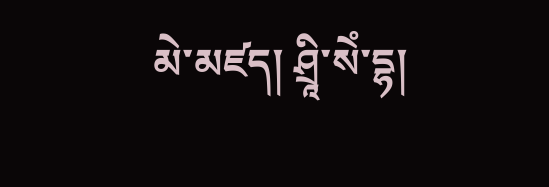མེ་མཛད། ཤྲཱི་སེཾ་དྷ།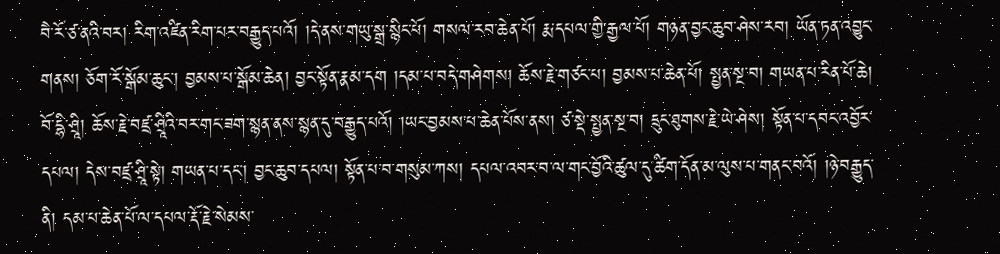བཻ་རོ་ཙ་ནའི་བར། རིག་འཛིན་རིག་པར་བརྒྱུད་པའོ། །དེ་ནས་གཡུ་སྒྲ་སྙིང་པོ། གསལ་རབ་ཆེན་པོ། རྨ་དཔལ་གྱི་རྒྱལ་པོ། གཉན་བྱང་ཆུབ་ཤེས་རབ། ཡོན་ཏན་འབྱུང་གནས། ཅོག་རོ་སྒོམ་ཆུང་། བྱམས་པ་སྒོམ་ཆེན། བྱང་སྟོན་རྣམ་དག །དམ་པ་བདེ་གཤེགས། ཆོས་རྗེ་གཙང་པ། བྱམས་པ་ཆེན་པོ། སྤྱན་སྔ་བ། གཡན་པ་རིན་པོ་ཆེ། བོ་དྷི་ཤྲཱི། ཆོས་རྗེ་བཛྲ་ཤྲཱིའི་བར་གང་ཟག་སྙན་ནས་སྙན་དུ་བརྒྱུད་པའོ། །ཡང་བྱམས་པ་ཆེན་པོས་ནས། ཙ་སྡེ་སྤྱན་སྔ་བ། དྲུང་ཐུགས་རྗེ་ཡེ་ཤེས། སྟོན་པ་དབང་འབྱོར་དཔལ། དེས་བཛྲ་ཤྲཱི་སྟེ། གཡན་པ་དང་། བྱང་ཆུབ་དཔལ། སྟོན་པ་བ་གསུམ་ཀས། དཔལ་འབར་བ་ལ་གང་བྱོའི་ཚུལ་དུ་ཚིག་དོན་མ་ལུས་པ་གནང་བའོ། །ཉེ་བརྒྱུད་ནི། དམ་པ་ཆེན་པོ་ལ་དཔལ་རྡོ་རྗེ་སེམས་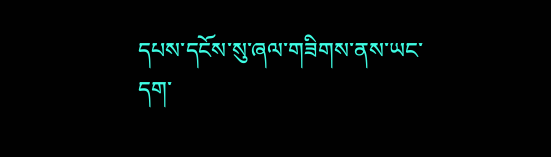དཔས་དངོས་སུ་ཞལ་གཟིགས་ནས་ཡང་དག་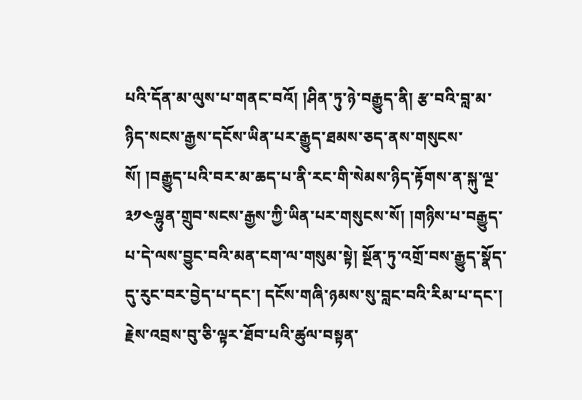པའི་དོན་མ་ལུས་པ་གནང་བའོ། །ཤིན་ཏུ་ཉེ་བརྒྱུད་ནི། རྩ་བའི་བླ་མ་ཉིད་སངས་རྒྱས་དངོས་ཡིན་པར་རྒྱུད་ཐམས་ཅད་ནས་གསུངས་སོ། །བརྒྱུད་པའི་བར་མ་ཆད་པ་ནི་རང་གི་སེམས་ཉིད་རྟོགས་ན་སྐུ་ལྔ་
༣༡༤ལྷུན་གྲུབ་སངས་རྒྱས་ཀྱི་ཡིན་པར་གསུངས་སོ། །གཉིས་པ་བརྒྱུད་པ་དེ་ལས་བྱུང་བའི་མན་ངག་ལ་གསུམ་སྟེ། སྔོན་ཏུ་འགྲོ་བས་རྒྱུད་སྣོད་དུ་རུང་བར་བྱེད་པ་དང་། དངོས་གཞི་ཉམས་སུ་བླང་བའི་རིམ་པ་དང་། རྗེས་འབྲས་བུ་ཅི་ལྟར་ཐོབ་པའི་ཚུལ་བསྟན་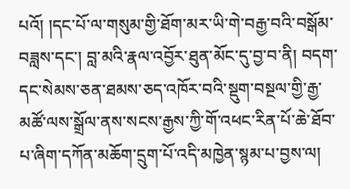པའོ། །དང་པོ་ལ་གསུམ་གྱི་ཐོག་མར་ཡི་གེ་བརྒྱ་བའི་བསྒོམ་བཟླས་དང་། བླ་མའི་རྣལ་འབྱོར་ཐུན་མོང་དུ་བྱ་བ་ནི། བདག་དང་སེམས་ཅན་ཐམས་ཅད་འཁོར་བའི་སྡུག་བསྔལ་གྱི་རྒྱ་མཚོ་ལས་སྒྲོལ་ནས་སངས་རྒྱས་ཀྱི་གོ་འཕང་རིན་པོ་ཆེ་ཐོབ་པ་ཞིག་དཀོན་མཆོག་དྲུག་པོ་འདི་མཁྱེན་སྙམ་པ་བྱས་ལ།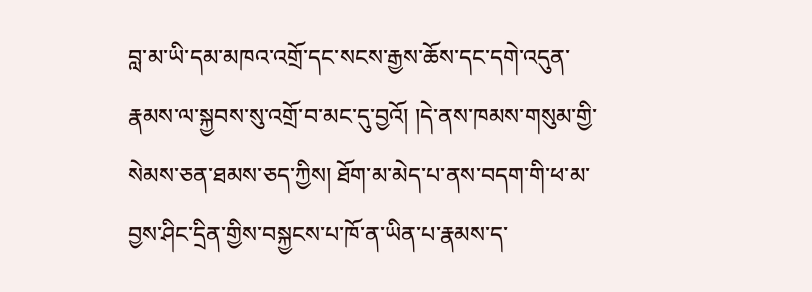བླ་མ་ཡི་དམ་མཁའ་འགྲོ་དང་སངས་རྒྱས་ཆོས་དང་དགེ་འདུན་རྣམས་ལ་སྐྱབས་སུ་འགྲོ་བ་མང་དུ་བྱའོ། །དེ་ནས་ཁམས་གསུམ་གྱི་སེམས་ཅན་ཐམས་ཅད་ཀྱིས། ཐོག་མ་མེད་པ་ནས་བདག་གི་ཕ་མ་བྱས་ཤིང་དྲིན་གྱིས་བསྐྱངས་པ་ཁོ་ན་ཡིན་པ་རྣམས་ད་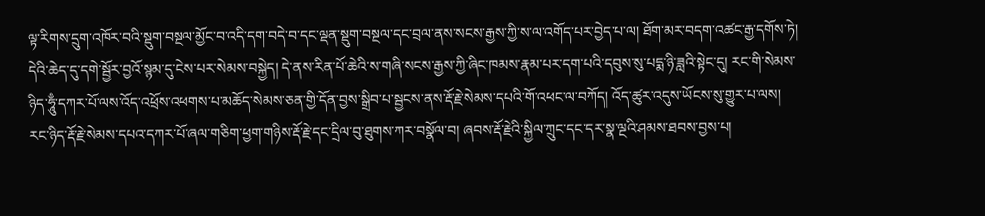ལྟ་རིགས་དྲུག་འཁོར་བའི་སྡུག་བསྔལ་མྱོང་བ་འདི་དག་བདེ་བ་དང་ལྡན་སྡུག་བསྔལ་དང་བྲལ་ནས་སངས་རྒྱས་ཀྱི་ས་ལ་འགོད་པར་བྱེད་པ་ལ། ཐོག་མར་བདག་འཚང་རྒྱ་དགོས་ཏེ། དེའི་ཆེད་དུ་དགེ་སྦྱོར་བྱའོ་སྙམ་དུ་ངེས་པར་སེམས་བསྐྱེད། དེ་ནས་རིན་པོ་ཆེའི་ས་གཞི་སངས་རྒྱས་ཀྱི་ཞིང་ཁམས་རྣམ་པར་དག་པའི་དབུས་སུ་པདྨ་ཉི་ཟླའི་སྟེང་དུ། རང་གི་སེམས་ཉིད་ཧཱུྃ་དཀར་པོ་ལས་འོད་འཕྲོས་འཕགས་པ་མཆོད་སེམས་ཅན་གྱི་དོན་བྱས་སྒྲིབ་པ་སྦྱངས་ནས་རྡོ་རྗེ་སེམས་དཔའི་གོ་འཕང་ལ་བཀོད། འོད་ཚུར་འདུས་ཡོངས་སུ་གྱུར་པ་ལས། རང་ཉིད་རྡོ་རྗེ་སེམས་དཔའ་དཀར་པོ་ཞལ་གཅིག་ཕྱག་གཉིས་རྡོ་རྗེ་དང་དྲིལ་བུ་ཐུགས་ཀར་བསྣོལ་བ། ཞབས་རྡོ་རྗེའི་སྐྱིལ་ཀྲུང་དང་དར་སྣ་ལྔའི་ཤམས་ཐབས་བྱས་པ།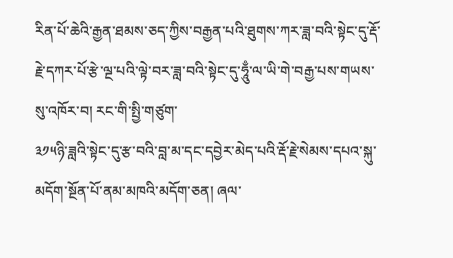རིན་པོ་ཆེའི་རྒྱན་ཐམས་ཅད་ཀྱིས་བརྒྱན་པའི་ཐུགས་ཀར་ཟླ་བའི་སྟེང་དུ་རྡོ་རྗེ་དཀར་པོ་རྩེ་ལྔ་པའི་ལྟེ་བར་ཟླ་བའི་སྟེང་དུ་ཧཱུྃ་ལ་ཡི་གེ་བརྒྱ་པས་གཡས་སུ་འཁོར་བ། རང་གི་སྤྱི་གཙུག་
༣༡༥ཉི་ཟླའི་སྟེང་དུ་རྩ་བའི་བླ་མ་དང་དབྱེར་མེད་པའི་རྡོ་རྗེ་སེམས་དཔའ་སྐུ་མདོག་སྔོན་པོ་ནམ་མཁའི་མདོག་ཅན། ཞལ་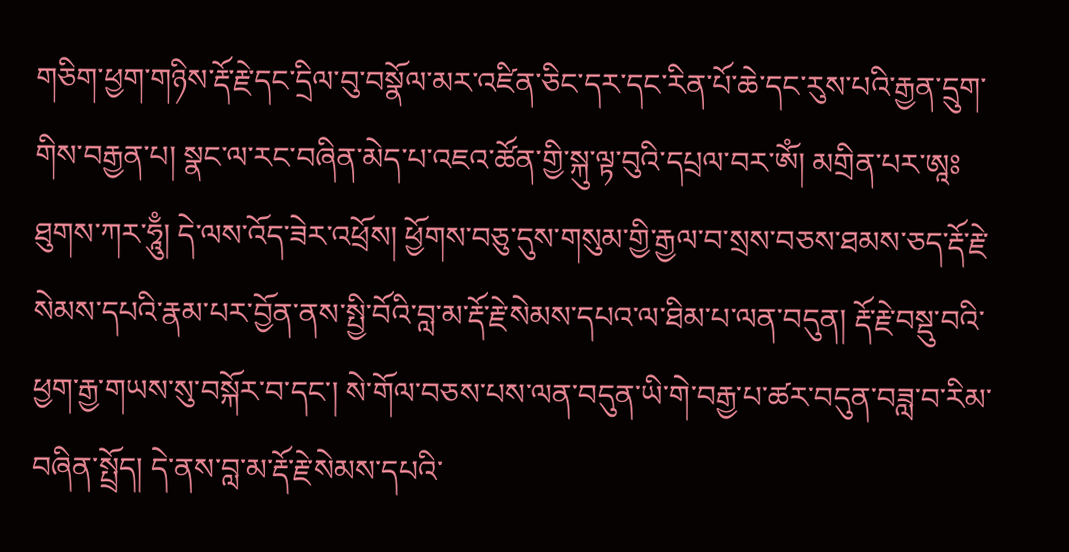གཅིག་ཕྱག་གཉིས་རྡོ་རྗེ་དང་དྲིལ་བུ་བསྣོལ་མར་འཛིན་ཅིང་དར་དང་རིན་པོ་ཆེ་དང་རུས་པའི་རྒྱན་དྲུག་གིས་བརྒྱན་པ། སྣང་ལ་རང་བཞིན་མེད་པ་འཇའ་ཚོན་གྱི་སྐུ་ལྟ་བུའི་དཔྲལ་བར་ༀ། མགྲིན་པར་ཨཱཿ ཐུགས་ཀར་ཧཱུྃ། དེ་ལས་འོད་ཟེར་འཕྲོས། ཕྱོགས་བཅུ་དུས་གསུམ་གྱི་རྒྱལ་བ་སྲས་བཅས་ཐམས་ཅད་རྡོ་རྗེ་སེམས་དཔའི་རྣམ་པར་བྱོན་ནས་སྤྱི་བོའི་བླ་མ་རྡོ་རྗེ་སེམས་དཔའ་ལ་ཐིམ་པ་ལན་བདུན། རྡོ་རྗེ་བསྡུ་བའི་ཕྱག་རྒྱ་གཡས་སུ་བསྐོར་བ་དང་། སེ་གོལ་བཅས་པས་ལན་བདུན་ཡི་གེ་བརྒྱ་པ་ཚར་བདུན་བཟླ་བ་རིམ་བཞིན་སྤྲོད། དེ་ནས་བླ་མ་རྡོ་རྗེ་སེམས་དཔའི་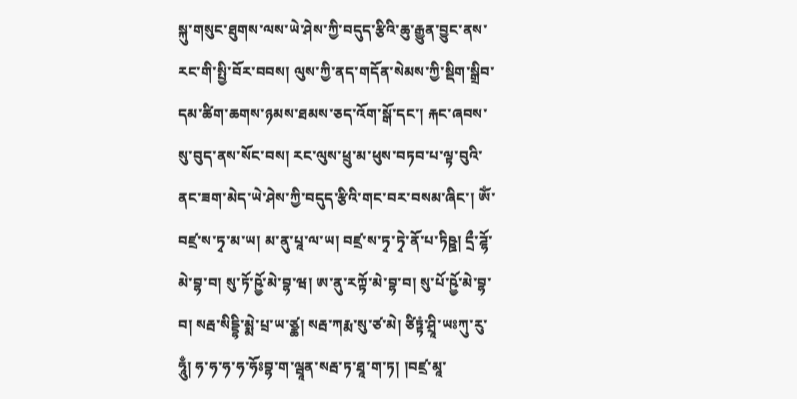སྐུ་གསུང་ཐུགས་ལས་ཡེ་ཤེས་ཀྱི་བདུད་རྩིའི་ཆུ་རྒྱུན་བྱུང་ནས་རང་གི་སྤྱི་བོར་བབས། ལུས་ཀྱི་ནད་གདོན་སེམས་ཀྱི་སྡིག་སྒྲིབ་དམ་ཚིག་ཆགས་ཉམས་ཐམས་ཅད་འོག་སྒོ་དང་། རྐང་ཞབས་སུ་བུད་ནས་སོང་བས། རང་ལུས་ཕྲུ་མ་ཕུས་བཏབ་པ་ལྟ་བུའི་ནང་ཟག་མེད་ཡེ་ཤེས་ཀྱི་བདུད་རྩིའི་གང་བར་བསམ་ཞིང་། ༀ་བཛྲ་ས་ཏྭ་མ་ཡ། མ་ནུ་པཱ་ལ་ཡ། བཛྲ་ས་ཏྭ་ཏྭེ་ནོ་པ་ཏིཥྛ། དྲྀ་ཌྷོ་མེ་བྷ་བ། སུ་ཏོ་ཥྱོ་མེ་བྷ་ཝ། ཨ་ནུ་རཀྟོ་མེ་བྷ་བ། སུ་པོ་ཥྱོ་མེ་བྷ་བ། སརྦ་སིདྡྷི་མྨེ་པྲ་ཡ་ཙྪ། སརྦ་ཀརྨ་སུ་ཙ་མེ། ཙིཏྟཾ་ཤྲཱི་ཡཿཀུ་རུ་ཧཱུྃ། ཧ་ཧ་ཧ་ཧ་ཧོཿབྷ་ག་ལྦཱན་སརྦ་ཏ་ཐཱ་ག་ཏ། །བཛྲ་མཱ་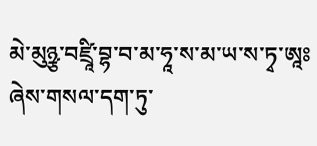མེ་མུཉྩ་བཛྲཱི་བྷ་བ་མ་ཧཱ་ས་མ་ཡ་ས་ཏྭ་ཨཱཿ ཞེས་གསལ་དག་ཏུ་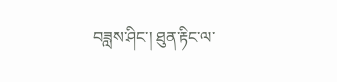བཟླས་ཤིང་། ཐུན་རྟིང་ལ་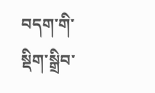བདག་གི་སྡིག་སྒྲིབ་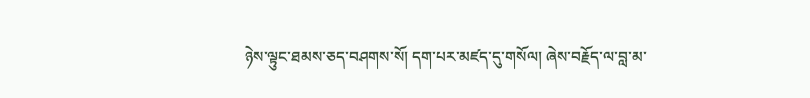ཉེས་ལྟུང་ཐམས་ཅད་བཤགས་སོ། དག་པར་མཛད་དུ་གསོལ། ཞེས་བརྗོད་ལ་བླ་མ་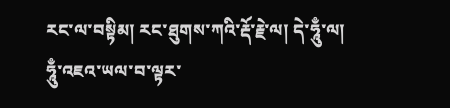རང་ལ་བསྟིམ། རང་ཐུགས་ཀའི་རྡོ་རྗེ་ལ། དེ་ཧཱུྃ་ལ། ཧཱུྃ་འཇའ་ཡལ་བ་ལྟར་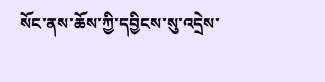སོང་ནས་ཆོས་ཀྱི་དབྱིངས་སུ་འདྲེས་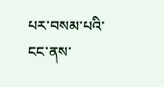པར་བསམ་པའི་ངང་ནས་